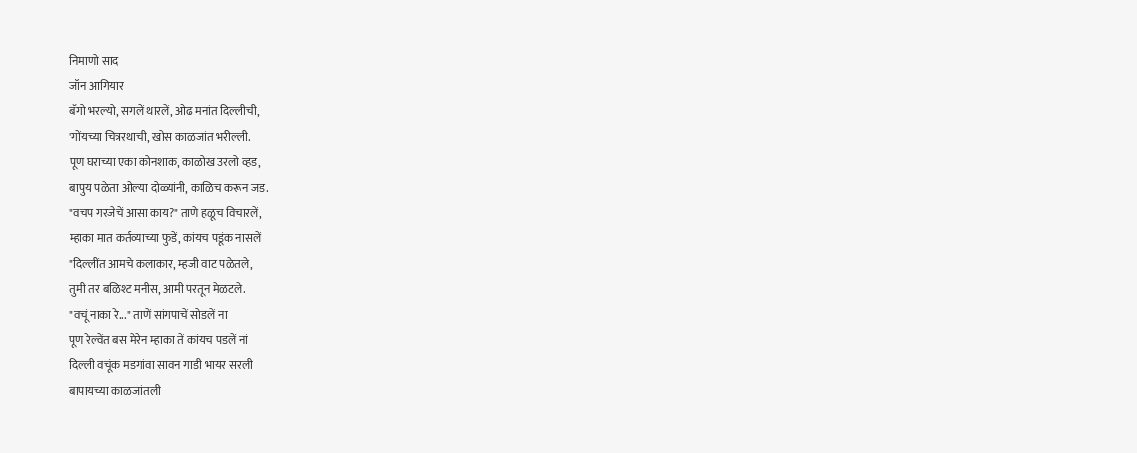निमाणो साद
जॉन आगियार
बॅगो भरल्यो, सगलें थारलें, ओढ मनांत दिल्लीची,
'गोंयच्या चित्ररथाची, खोस काळजांत भरील्ली.
पूण घराच्या एका कोनशाक, काळोख उरलो व्हड,
बापुय पळेता ओल्या दोळ्यांनी, काळिच करून जड.
"वचप गरजेचें आसा काय?" ताणे हळूच विचारलें,
म्हाका मात कर्तव्याच्या फुडें, कांयच पडूंक नासलें
"दिल्लींत आमचे कलाकार, म्हजी वाट पळेतले,
तुमी तर बळिश्ट मनीस, आमी परतून मेळटले.
"वचूं नाका रे..." ताणें सांगपाचें सोडलें ना
पूण रेल्वेंत बस मेरेन म्हाका तें कांयच पडलें नां
दिल्ली वचूंक मडगांवा सावन गाडी भायर सरली
बापायच्या काळजांतली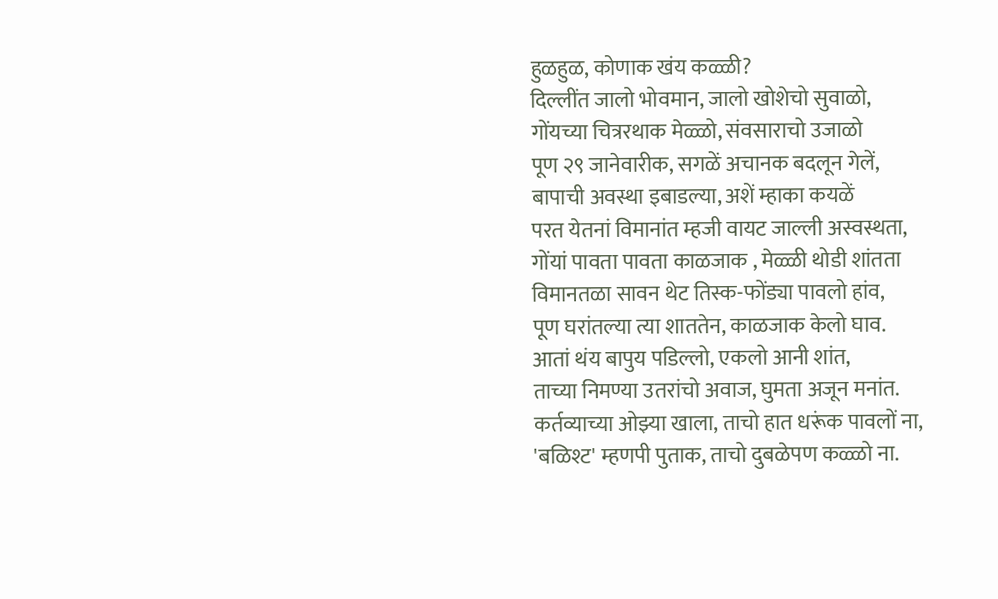हुळहुळ, कोणाक खंय कळ्ळी?
दिल्लींत जालो भोवमान, जालो खोशेचो सुवाळो,
गोंयच्या चित्ररथाक मेळ्ळो, संवसाराचो उजाळो
पूण २९ जानेवारीक, सगळें अचानक बदलून गेलें,
बापाची अवस्था इबाडल्या, अशें म्हाका कयळें
परत येतनां विमानांत म्हजी वायट जाल्ली अस्वस्थता,
गोंयां पावता पावता काळजाक , मेळ्ळी थोडी शांतता
विमानतळा सावन थेट तिस्क-फोंड्या पावलो हांव,
पूण घरांतल्या त्या शाततेन, काळजाक केलो घाव.
आतां थंय बापुय पडिल्लो, एकलो आनी शांत,
ताच्या निमण्या उतरांचो अवाज, घुमता अजून मनांत.
कर्तव्याच्या ओझ्या खाला, ताचो हात धरूंक पावलों ना,
'बळिश्ट' म्हणपी पुताक, ताचो दुबळेपण कळ्ळो ना.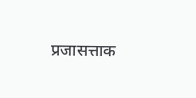प्रजासत्ताक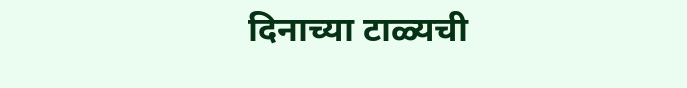दिनाच्या टाळ्यची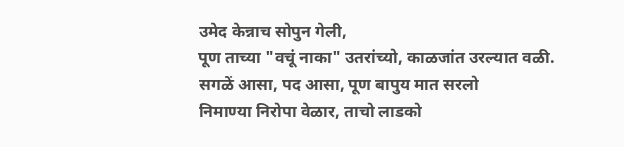उमेद केन्नाच सोपुन गेली,
पूण ताच्या "वचूं नाका" उतरांच्यो, काळजांत उरल्यात वळी.
सगळें आसा, पद आसा, पूण बापुय मात सरलो
निमाण्या निरोपा वेळार, ताचो लाडको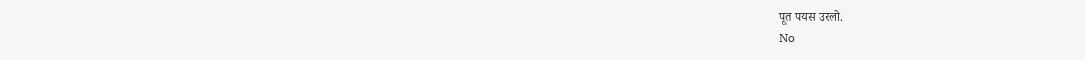पूत पयस उरलो.
No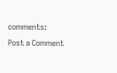comments:
Post a Comment